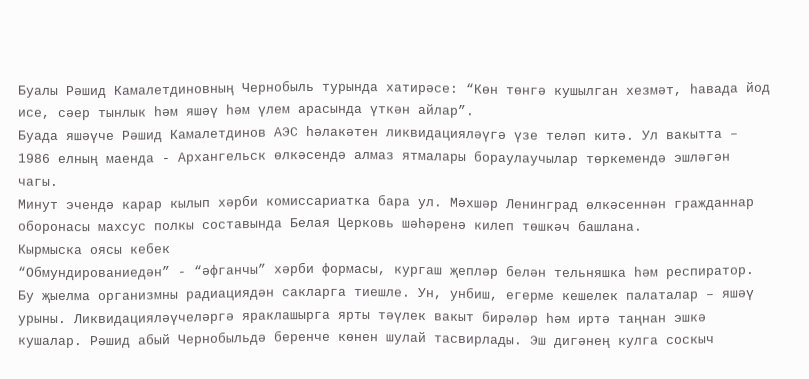Буалы Рәшид Камалетдиновның Чернобыль турында хатирәсе: “Көн төнгә кушылган хезмәт, һавада йод исе, сәер тынлык һәм яшәү һәм үлем арасында үткән айлар”.
Буада яшәүче Рәшид Камалетдинов АЭС һәлакәтен ликвидацияләүгә үзе теләп китә. Ул вакытта – 1986 елның маенда - Архангельск өлкәсендә алмаз ятмалары бораулаучылар төркемендә эшләгән чагы.
Минут эчендә карар кылып хәрби комиссариатка бара ул. Мәхшәр Ленинград өлкәсеннән гражданнар оборонасы махсус полкы составында Белая Церковь шәһәренә килеп төшкәч башлана.
Кырмыска оясы кебек
“Обмундированиедән” - “әфганчы” хәрби формасы, кургаш җепләр белән тельняшка һәм респиратор. Бу җыелма организмны радиациядән сакларга тиешле. Ун, унбиш, егерме кешелек палаталар – яшәү урыны. Ликвидацияләүчеләргә яраклашырга ярты тәүлек вакыт бирәләр һәм иртә таңнан эшкә кушалар. Рәшид абый Чернобыльдә беренче көнен шулай тасвирлады. Эш дигәнең кулга соскыч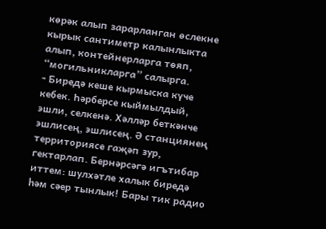көрәк алып зарарланган өслекне кырык сантиметр калынлыкта алып, контейнерларга төяп, “могильникларга” салырга.
- Биредә кеше кырмыска күче кебек. Һәрберсе кыймылдый, эшли, селкенә. Хәлләр беткәнче эшлисең, эшлисең. Ә станциянең территориясе гаҗәп зур, гектарлап. Бернәрсәгә игътибар иттем: шулхәтле халык биредә һәм сәер тынлык! Бары тик радио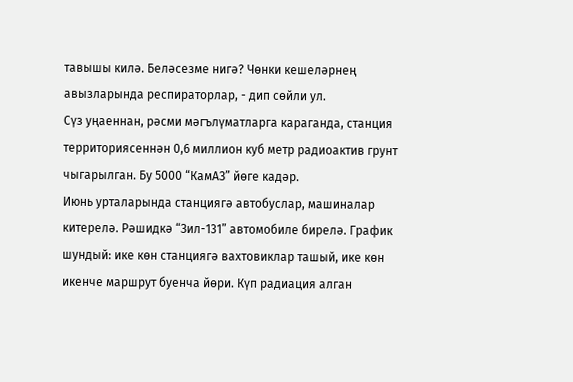тавышы килә. Беләсезме нигә? Чөнки кешеләрнең авызларында респираторлар, - дип сөйли ул.
Сүз уңаеннан, рәсми мәгълүматларга караганда, станция территориясеннән 0,6 миллион куб метр радиоактив грунт чыгарылган. Бу 5000 “КамАЗ” йөге кадәр.
Июнь урталарында станциягә автобуслар, машиналар китерелә. Рәшидкә “Зил-131” автомобиле бирелә. График шундый: ике көн станциягә вахтовиклар ташый, ике көн икенче маршрут буенча йөри. Күп радиация алган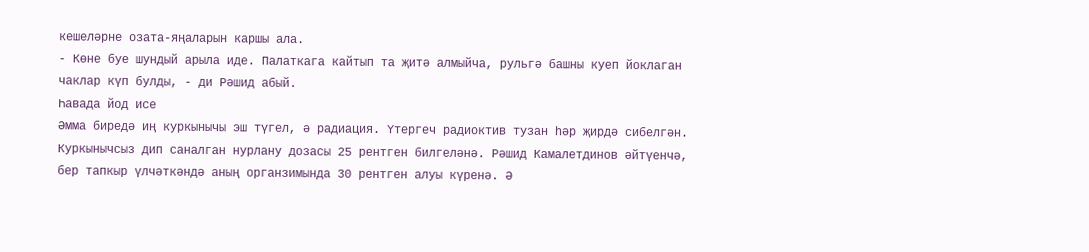кешеләрне озата-яңаларын каршы ала.
- Көне буе шундый арыла иде. Палаткага кайтып та җитә алмыйча, рульгә башны куеп йоклаган чаклар күп булды, - ди Рәшид абый.
Һавада йод исе
Әмма биредә иң куркынычы эш түгел, ә радиация. Үтергеч радиоктив тузан һәр җирдә сибелгән. Куркынычсыз дип саналган нурлану дозасы 25 рентген билгеләнә. Рәшид Камалетдинов әйтүенчә, бер тапкыр үлчәткәндә аның органзимында 30 рентген алуы күренә. Ә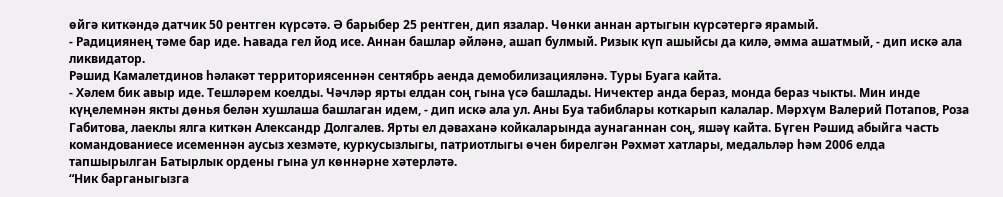өйгә киткәндә датчик 50 рентген күрсәтә. Ә барыбер 25 рентген, дип язалар. Чөнки аннан артыгын күрсәтергә ярамый.
- Радициянең тәме бар иде. Һавада гел йод исе. Аннан башлар әйләнә, ашап булмый. Ризык күп ашыйсы да килә, әмма ашатмый, - дип искә ала ликвидатор.
Рәшид Камалетдинов һәлакәт территориясеннән сентябрь аенда демобилизацияләнә. Туры Буага кайта.
- Хәлем бик авыр иде. Тешләрем коелды. Чәчләр ярты елдан соң гына үсә башлады. Ничектер анда бераз, монда бераз чыкты. Мин инде күңелемнән якты дөнья белән хушлаша башлаган идем, - дип искә ала ул. Аны Буа табиблары коткарып калалар. Мәрхүм Валерий Потапов, Роза Габитова, лаеклы ялга киткән Александр Долгалев. Ярты ел дәваханә койкаларында аунаганнан соң, яшәү кайта. Бүген Рәшид абыйга часть командованиесе исеменнән аусыз хезмәте, куркусызлыгы, патриотлыгы өчен бирелгән Рәхмәт хатлары, медальләр һәм 2006 елда тапшырылган Батырлык ордены гына ул көннәрне хәтерләтә.
“Ник барганыгызга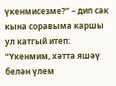үкенмисезме?” – дип сак кына соравыма каршы ул катгый итеп: “Үкенмим, хәтта яшәү белән үлем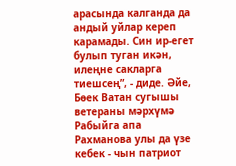арасында калганда да андый уйлар кереп карамады. Син ир-егет булып туган икән, илеңне сакларга тиешсең”, - диде. Әйе, Бөек Ватан сугышы ветераны мәрхүмә Рабыйга апа Рахманова улы да үзе кебек - чын патриот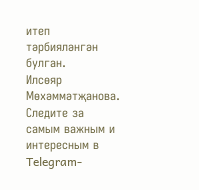итеп тәрбияләнгән булган.
Илсөяр Мөхәммәтҗанова.
Следите за самым важным и интересным в Telegram-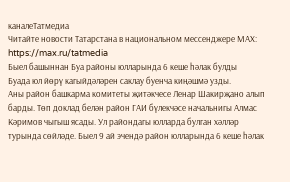каналеТатмедиа
Читайте новости Татарстана в национальном мессенджере MАХ: https://max.ru/tatmedia
Быел башыннан Буа районы юлларында 6 кеше һәлак булды
Буада юл йөрү кагыйдәләрен саклау буенча киңәшмә узды.
Аны район башкарма комитеты җитәкчесе Ленар Шакирҗано алып барды. Төп доклад белән район ГАИ бүлекчәсе начальнигы Алмас Кәримов чыгыш ясады. Ул райондагы юлларда булган хәлләр турында сөйләде. Быел 9 ай эчендә район юлларында 6 кеше һәлак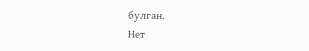булган.
Нет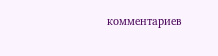комментариев